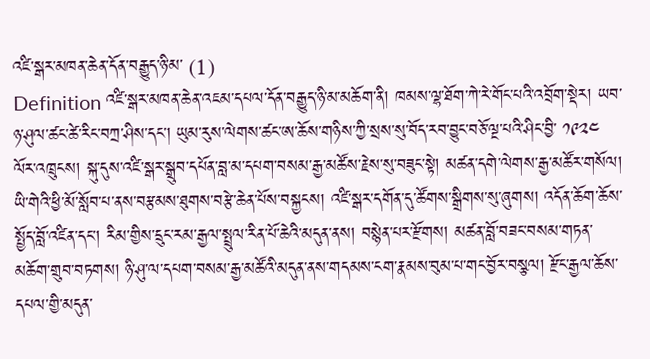འཛི་སྒར་མཁན་ཆེན་དོན་བརྒྱུད་ཉི་མ་ (1)
Definition འཛི་སྒར་མཁན་ཆེན་འཇམ་དཔལ་དོན་བརྒྱུད་ཉི་མ་མཆོག་ནི། ཁམས་ལྷ་ཐོག་ཀེ་རེ་གོང་པའི་འབྲོག་སྡེར། ཡབ་ཉ་ཤུལ་ཚང་ཚེ་རིང་བཀྲ་ཤིས་དང་། ཡུམ་རུས་ལེགས་ཚང་ཨ་ཆོས་གཉིས་ཀྱི་སྲས་སུ་བོད་རབ་བྱུང་བཅོ་ལྔ་པའི་ཤིང་བྱི་ ༡༩༢༤ ལོར་འཁྲུངས། སྐུ་དུས་འཛི་སྒར་སྒྲུབ་དཔོན་བླ་མ་དཔག་བསམ་རྒྱ་མཚོས་རྗེས་སུ་བཟུང་སྟེ། མཚན་དགེ་ལེགས་རྒྱ་མཚོར་གསོལ། ཡི་གེའི་ཕྱི་མོ་སློབ་པ་ནས་བརྩམས་ཐུགས་བརྩེ་ཆེན་པོས་བསྐྱངས། འཛི་སྒར་དགོན་དུ་ཚོགས་སྒྲིགས་སུ་ཞུགས། འདོན་ཆོག་ཆོས་སྤྱོད་བློ་འཛིན་དང་། རིམ་གྱིས་དྲུང་རམ་རྒྱལ་སྤྲུལ་རིན་པོ་ཆེའི་མདུན་ནས། བསྙེན་པར་རྫོགས། མཚན་བློ་བཟང་བསམ་གཏན་མཆོག་གྲུབ་བཏགས། ཉི་ཤུ་ལ་དཔག་བསམ་རྒྱ་མཚོའི་མདུན་ནས་གདམས་ངག་རྣམས་བུམ་པ་གང་བྱོར་བསྩལ། རྫོང་རྒྱལ་ཆོས་དཔལ་གྱི་མདུན་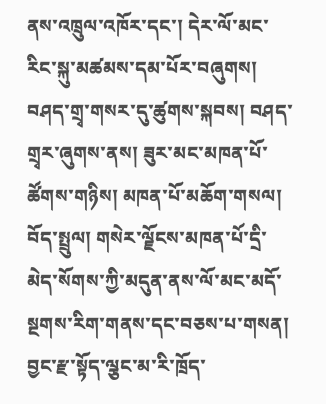ནས་འཁྲུལ་འཁོར་དང་། དེར་ལོ་མང་རིང་སྐུ་མཚམས་དམ་པོར་བཞུགས། བཤད་གྲྭ་གསར་དུ་ཚུགས་སྐབས། བཤད་གྲྭར་ཞུགས་ནས། ཟུར་མང་མཁན་པོ་ཚོགས་གཉིས། མཁན་པོ་མཆོག་གསལ། བོད་སྤྲུལ། གསེར་ལྗོངས་མཁན་པོ་དྲི་མེད་སོགས་ཀྱི་མདུན་ནས་ལོ་མང་མདོ་སྔགས་རིག་གནས་དང་བཅས་པ་གསན། བྱང་རྫ་སྟོད་ལྕང་མ་རི་ཁྲོད་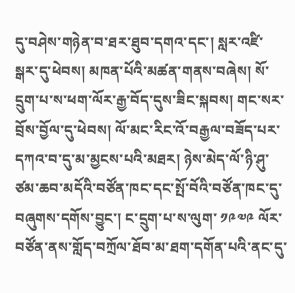དུ་བཤེས་གཉེན་བ་ཐར་ཐུབ་དགའ་དང་། སླར་འཛི་སྒར་དུ་ཕེབས། མཁན་པོའི་མཚན་གནས་བཞེས། སོ་དྲུག་པ་ས་ཕག་ལོར་རྒྱ་བོད་དུས་ཟིང་སྐབས། གང་སར་བྲོས་བྱོལ་དུ་ཕེབས། ལོ་མང་རིང་འོ་བརྒྱལ་བཟོད་པར་དཀའ་བ་དུ་མ་མྱངས་པའི་མཐར། ཉེས་མེད་ལོ་ཉི་ཤུ་ཙམ་ཆབ་མདོའི་བཙོན་ཁང་དང་སྤོ་བོའི་བཙོན་ཁང་དུ་བཞུགས་དགོས་བྱུང་། ང་དྲུག་པ་ས་ལུག་ ༡༩༧༩ ལོར་བཙོན་ནས་གློད་བཀྲོལ་ཐོབ་མ་ཐག་དགོན་པའི་ནང་དུ་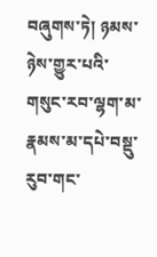བཞུགས་ཏེ། ཉམས་ཉེས་གྱུར་པའི་གསུང་རབ་ལྷག་མ་རྣམས་མ་དཔེ་བསྡུ་རུབ་གང་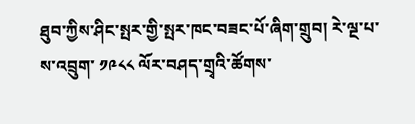ཐུབ་ཀྱིས་ཤིང་སྤར་གྱི་སྤར་ཁང་བཟང་པོ་ཞིག་གྲུབ། རེ་ལྔ་པ་ས་འབྲུག་ ༡༩༨༨ ལོར་བཤད་གྲྭའི་ཚོགས་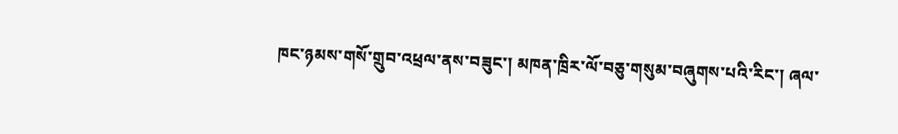ཁང་ཉམས་གསོ་གྲུབ་འཕྲལ་ནས་བཟུང་། མཁན་ཁྲིར་ལོ་བཅུ་གསུམ་བཞུགས་པའི་རིང་། ཞལ་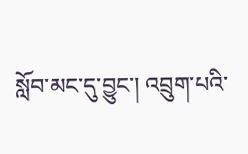སློབ་མང་དུ་བྱུང་། འབྲུག་པའི་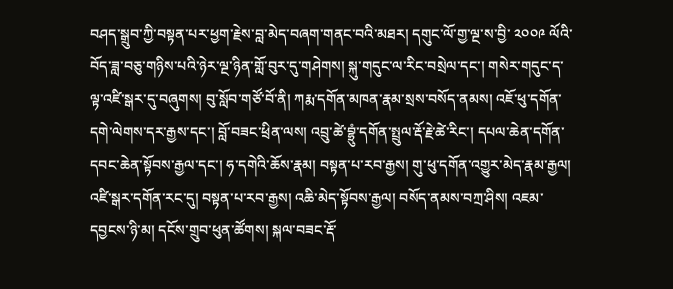བཤད་སྒྲུབ་ཀྱི་བསྟན་པར་ཕྱག་རྗེས་བླ་མེད་བཞག་གནང་བའི་མཐར། དགུང་ལོ་གྱ་ལྔ་ས་བྱི་ ༢༠༠༩ ལོའི་བོད་ཟླ་བཅུ་གཉིས་པའི་ཉེར་ལྔ་ཉིན་གློ་བུར་དུ་གཤེགས། སྐུ་གདུང་ལ་རིང་བསྲེལ་དང་། གསེར་གདུང་ད་ལྟ་འཛི་སྒར་དུ་བཞུགས། བུ་སློབ་གཙོ་བོ་ནི། ཀརྨ་དགོན་མཁན་རྣམ་སྲས་བསོད་ནམས། འཇོ་ཕུ་དགོན་དགེ་ལེགས་དར་རྒྱས་དང་། བློ་བཟང་ཕྲིན་ལས། འབྲུ་ཚེ་བྷྲུཾ་དགོན་སྤྲུལ་རྡོ་རྗེ་ཚེ་རིང་། དཔལ་ཆེན་དགོན་དབང་ཆེན་སྟོབས་རྒྱལ་དང་། ཧ་དགེའི་ཆོས་རྣམ། བསྟན་པ་རབ་རྒྱས། གུ་ཕུ་དགོན་འགྱུར་མེད་རྣམ་རྒྱལ། འཛི་སྒར་དགོན་རང་དུ། བསྟན་པ་རབ་རྒྱས། འཆི་མེད་སྟོབས་རྒྱལ། བསོད་ནམས་བཀྲ་ཤིས། འཇམ་དབྱངས་ཉི་མ། དངོས་གྲུབ་ཕུན་ཚོགས། སྐལ་བཟང་རྡོ་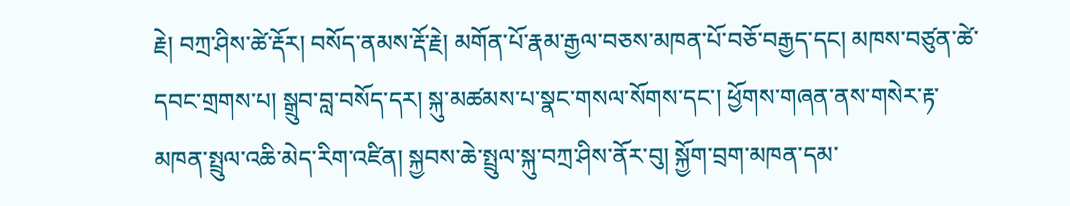རྗེ། བཀྲ་ཤིས་ཚེ་རྡོར། བསོད་ནམས་རྡོ་རྗེ། མགོན་པོ་རྣམ་རྒྱལ་བཅས་མཁན་པོ་བཅོ་བརྒྱད་དང། མཁས་བཙུན་ཚེ་དབང་གྲགས་པ། སྒྲུབ་བླ་བསོད་དར། སྐུ་མཚམས་པ་སྣང་གསལ་སོགས་དང་། ཕྱོགས་གཞན་ནས་གསེར་རྟ་མཁན་སྤྲུལ་འཆི་མེད་རིག་འཛིན། སྐྱབས་ཆེ་སྤྲུལ་སྐུ་བཀྲ་ཤིས་ནོར་བུ། སྐྱོག་བྲག་མཁན་དམ་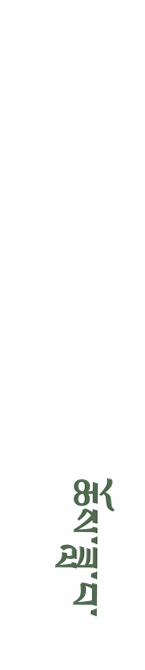ཆོས་ཟླ་བ་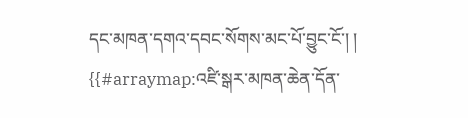དང་མཁན་དགའ་དབང་སོགས་མང་པོ་བྱུང་ངོ་། །
{{#arraymap:འཛི་སྒར་མཁན་ཆེན་དོན་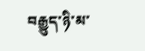བརྒྱུད་ཉི་མ་